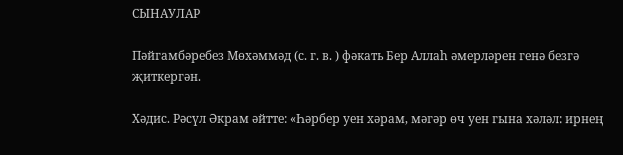СЫНАУЛАР

Пәйгамбәребез Мөхәммәд (с. г. в. ) фәкать Бер Аллаһ әмерләрен генә безгә җиткергән.

Хәдис. Рәсүл Әкрам әйтте: «Һәрбер уен хәрам, мәгәр өч уен гына хәләл: ирнең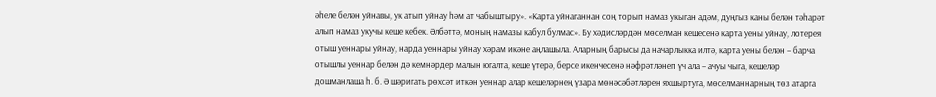әһеле белән уйнавы, ук атып уйнау һәм ат чабыштыру». «Карта уйнаганнан соң торып намаз укыган адәм, дуңгыз каны белән тәһарәт алып намаз укучы кеше кебек. Әлбәттә, моның намазы кабул булмас». Бу хәдисләрдән мөселман кешесенә карта уены уйнау, лотерея отыш уеннары уйнау, нарда уеннары уйнау хәрам икәне аңлашыла. Аларның барысы да начарлыкка илтә, карта уены белән – барча отышлы уеннар белән дә кемнәрдер малын югалта, кеше үтерә, берсе икенчесенә нәфрәтләнеп үч ала – ачуы чыга, кешеләр дошманлаша һ. б. Ә шәригать рөхсәт иткән уеннар алар кешеләрнең үзара мөнәсәбәтләрен яхшыртуга, мөселманнарның төз атарга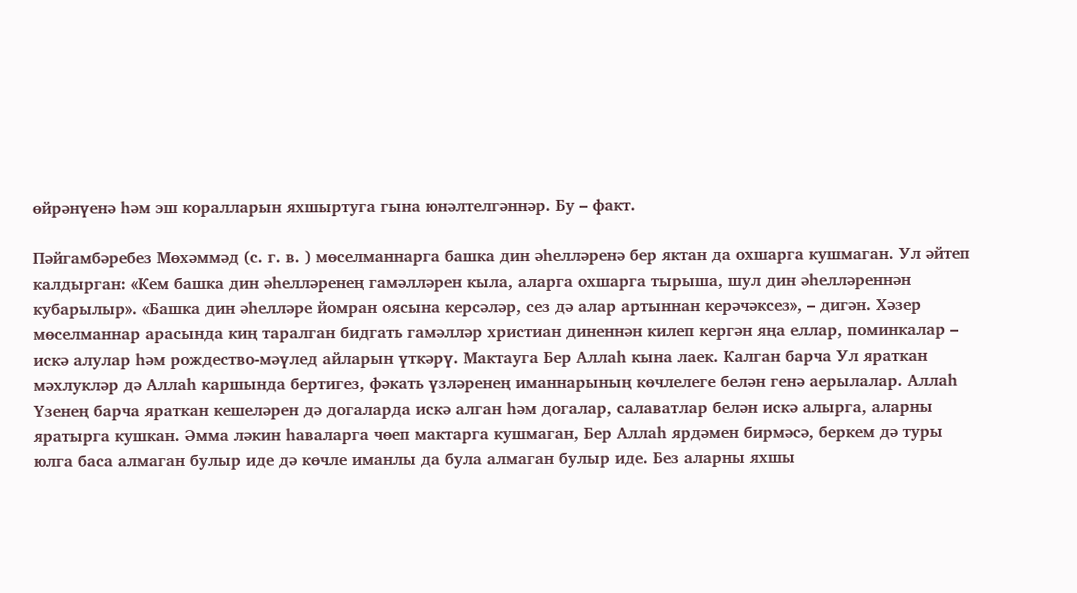өйрәнүенә һәм эш коралларын яхшыртуга гына юнәлтелгәннәр. Бу – факт.

Пәйгамбәребез Мөхәммәд (с. г. в. ) мөселманнарга башка дин әһелләренә бер яктан да охшарга кушмаган. Ул әйтеп калдырган: «Кем башка дин әһелләренең гамәлләрен кыла, аларга охшарга тырыша, шул дин әһелләреннән кубарылыр». «Башка дин әһелләре йомран оясына керсәләр, сез дә алар артыннан керәчәксез», – дигән. Хәзер мөселманнар арасында киң таралган бидгать гамәлләр христиан диненнән килеп кергән яңа еллар, поминкалар – искә алулар һәм рождество-мәүлед айларын үткәрү. Мактауга Бер Аллаһ кына лаек. Калган барча Ул яраткан мәхлукләр дә Аллаһ каршында бертигез, фәкать үзләренең иманнарының көчлелеге белән генә аерылалар. Аллаһ Үзенең барча яраткан кешеләрен дә догаларда искә алган һәм догалар, салаватлар белән искә алырга, аларны яратырга кушкан. Әмма ләкин һаваларга чөеп мактарга кушмаган, Бер Аллаһ ярдәмен бирмәсә, беркем дә туры юлга баса алмаган булыр иде дә көчле иманлы да була алмаган булыр иде. Без аларны яхшы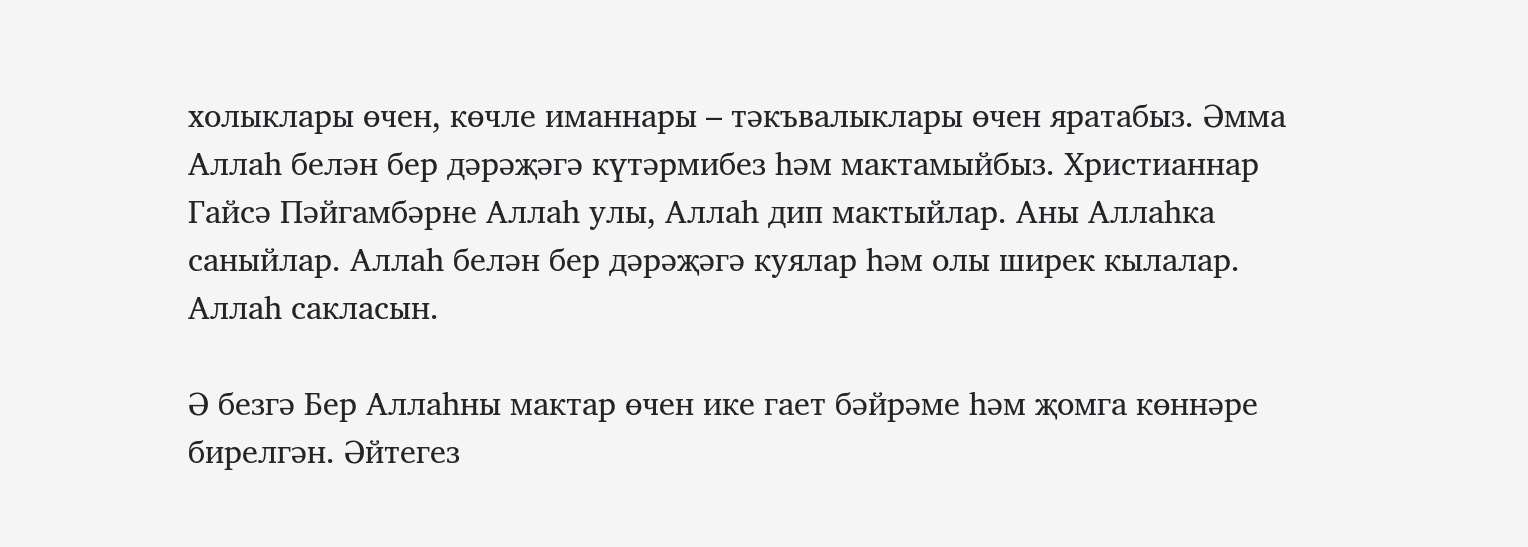холыклары өчен, көчле иманнары – тәкъвалыклары өчен яратабыз. Әмма Аллаһ белән бер дәрәҗәгә күтәрмибез һәм мактамыйбыз. Христианнар Гайсә Пәйгамбәрне Аллаһ улы, Аллаһ дип мактыйлар. Аны Аллаһка саныйлар. Аллаһ белән бер дәрәҗәгә куялар һәм олы ширек кылалар. Аллаһ сакласын.

Ә безгә Бер Аллаһны мактар өчен ике гает бәйрәме һәм җомга көннәре бирелгән. Әйтегез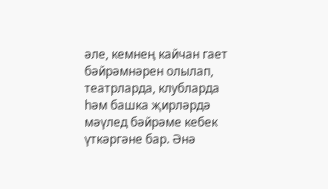әле, кемнең кайчан гает бәйрәмнәрен олылап, театрларда, клубларда һәм башка җирләрдә мәүлед бәйрәме кебек үткәргәне бар. Әнә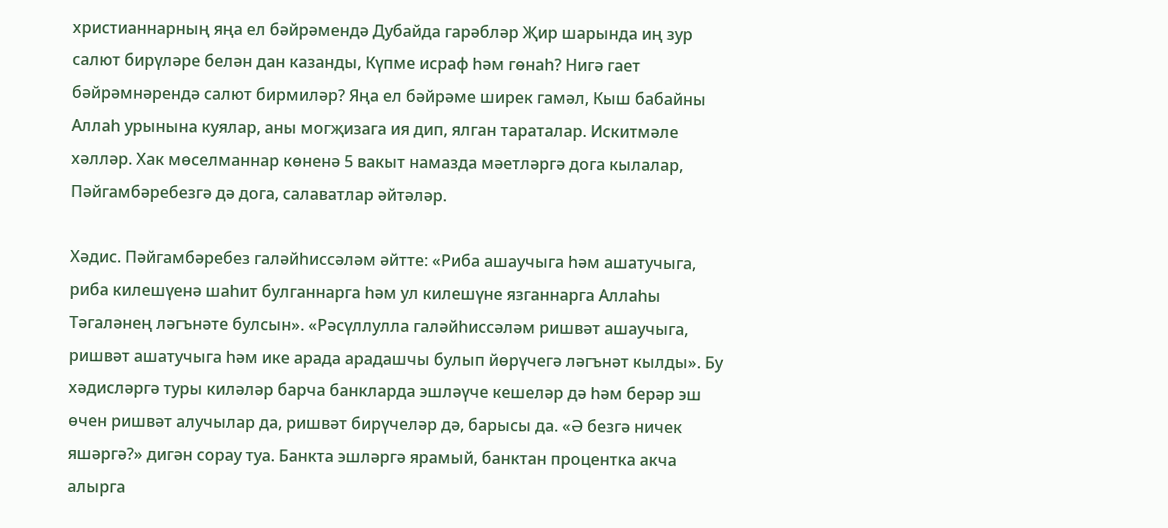христианнарның яңа ел бәйрәмендә Дубайда гарәбләр Җир шарында иң зур салют бирүләре белән дан казанды, Күпме исраф һәм гөнаһ? Нигә гает бәйрәмнәрендә салют бирмиләр? Яңа ел бәйрәме ширек гамәл, Кыш бабайны Аллаһ урынына куялар, аны могҗизага ия дип, ялган тараталар. Искитмәле хәлләр. Хак мөселманнар көненә 5 вакыт намазда мәетләргә дога кылалар, Пәйгамбәребезгә дә дога, салаватлар әйтәләр.

Хәдис. Пәйгамбәребез галәйһиссәләм әйтте: «Риба ашаучыга һәм ашатучыга, риба килешүенә шаһит булганнарга һәм ул килешүне язганнарга Аллаһы Тәгаләнең ләгънәте булсын». «Рәсүллулла галәйһиссәләм ришвәт ашаучыга, ришвәт ашатучыга һәм ике арада арадашчы булып йөрүчегә ләгънәт кылды». Бу хәдисләргә туры киләләр барча банкларда эшләүче кешеләр дә һәм берәр эш өчен ришвәт алучылар да, ришвәт бирүчеләр дә, барысы да. «Ә безгә ничек яшәргә?» дигән сорау туа. Банкта эшләргә ярамый, банктан процентка акча алырга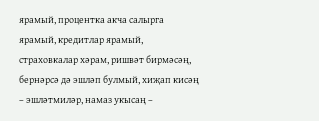ярамый, процентка акча салырга ярамый, кредитлар ярамый, страховкалар хәрам, ришвәт бирмәсәң, бернәрсә дә эшләп булмый, хиҗап кисәң – эшләтмиләр, намаз укысаң –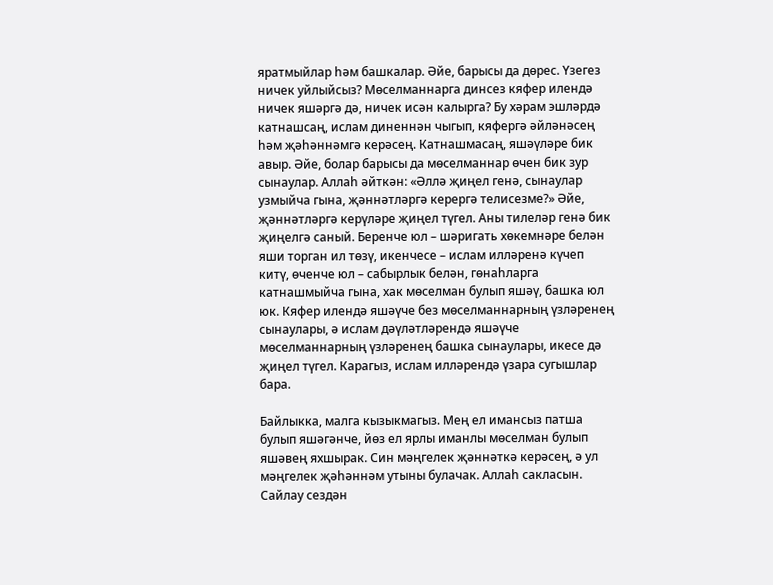яратмыйлар һәм башкалар. Әйе, барысы да дөрес. Үзегез ничек уйлыйсыз? Мөселманнарга динсез кяфер илендә ничек яшәргә дә, ничек исән калырга? Бу хәрам эшләрдә катнашсаң, ислам диненнән чыгып, кяфергә әйләнәсең һәм җәһәннәмгә керәсең. Катнашмасаң, яшәүләре бик авыр. Әйе, болар барысы да мөселманнар өчен бик зур сынаулар. Аллаһ әйткән: «Әллә җиңел генә, сынаулар узмыйча гына, җәннәтләргә керергә телисезме?» Әйе, җәннәтләргә керүләре җиңел түгел. Аны тилеләр генә бик җиңелгә саный. Беренче юл – шәригать хөкемнәре белән яши торган ил төзү, икенчесе – ислам илләренә күчеп китү, өченче юл – сабырлык белән, гөнаһларга катнашмыйча гына, хак мөселман булып яшәү, башка юл юк. Кяфер илендә яшәүче без мөселманнарның үзләренең сынаулары, ә ислам дәүләтләрендә яшәүче мөселманнарның үзләренең башка сынаулары, икесе дә җиңел түгел. Карагыз, ислам илләрендә үзара сугышлар бара.

Байлыкка, малга кызыкмагыз. Мең ел имансыз патша булып яшәгәнче, йөз ел ярлы иманлы мөселман булып яшәвең яхшырак. Син мәңгелек җәннәткә керәсең, ә ул мәңгелек җәһәннәм утыны булачак. Аллаһ сакласын. Сайлау сездән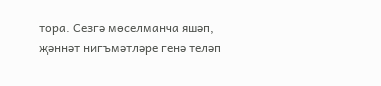тора. Сезгә мөселманча яшәп, җәннәт нигъмәтләре генә теләп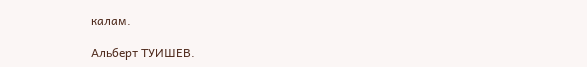калам.

Альберт ТУИШЕВ.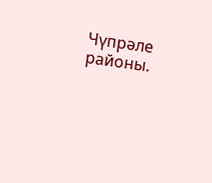Чүпрәле районы.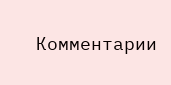Комментарии